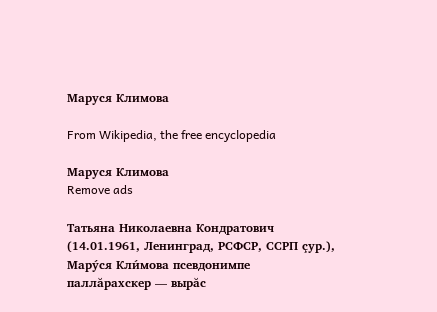Маруся Климова

From Wikipedia, the free encyclopedia

Маруся Климова
Remove ads

Татьяна Николаевна Кондратович (14.01.1961, Ленинград, РСФСР, ССРП çур.), Мару́ся Кли́мова псевдонимпе паллăрахскер — вырăс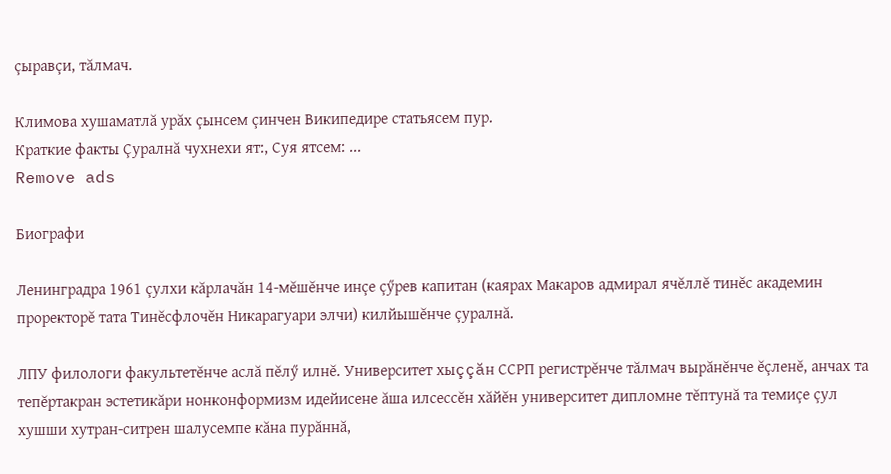çыравçи, тăлмач.

Климова хушаматлă урăх çынсем çинчен Википедире статьясем пур.
Краткие факты Çуралнă чухнехи ят:, Суя ятсем: ...
Remove ads

Биографи

Ленинградра 1961 çулхи кăрлачăн 14-мĕшĕнче инçе çӳрев капитан (каярах Макаров адмирал ячĕллĕ тинĕс академин проректорĕ тата Тинĕсфлочĕн Никарагуари элчи) килйышĕнче çуралнă.

ЛПУ филологи факультетĕнче аслă пĕлӳ илнĕ. Университет хыççăн ССРП регистрĕнче тăлмач вырăнĕнче ĕçленĕ, анчах та тепĕртакран эстетикăри нонконформизм идейисене ăша илсессĕн хăйĕн университет дипломне тĕптунă та темиçе çул хушши хутран-ситрен шалусемпе кăна пурăннă,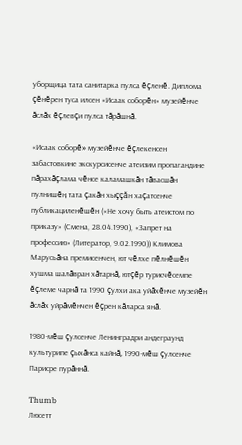уборщица тата санитарка пулса ĕçленĕ. Диплома çĕнĕрен туса илсен «Исаак соборĕн» музейĕнче ăслăх ĕçлевçи пулса тăрăшнă.

«Исаак соборĕ» музейĕнче ĕçлекенсен забастовкине экскурсисенче атеизим пропагандине пăрахăçлама чĕнсе каламашкăн тăвасшăн пулнишĕң тата çакăн хыççăн хаçатсенче публикациленĕшĕн («Не хочу быть атеистом по приказу» (Смена, 28.04.1990), «Запрет на профессию» (Литератор, 9.02.1990)) Климова Марусьăна премисенчен, ют чĕлхе пĕлнĕшĕн хушма шалăвран хăтарнă, ютçĕр турисчĕсемпе ĕçлеме чарнă та 1990 çулхи ака уйăхĕнче музейĕн ăслăх уйрăмĕнчен ĕçрен кăларса янă.

1980-мĕш çулсенче Ленинградри андеграунд культурипе çыхăнса кайнă, 1990-мĕш çулсенче Парисре пурăннă.

Thumb
Люсетт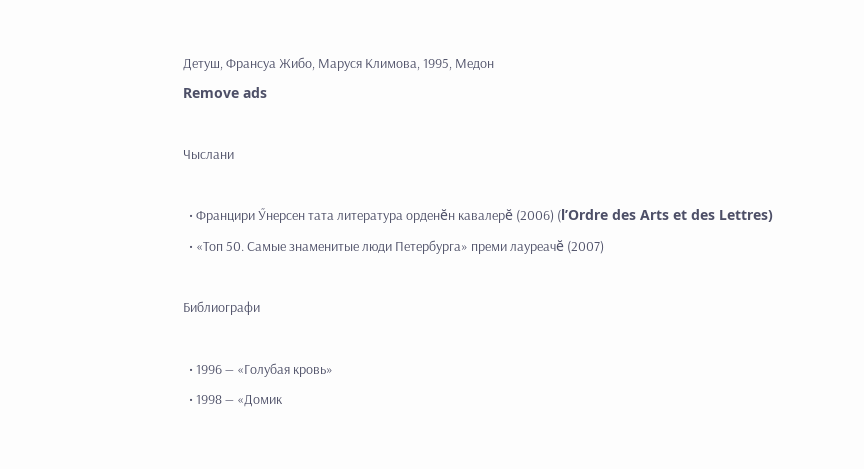Детуш, Франсуа Жибо, Маруся Климова, 1995, Медон
Remove ads

Чыслани

  • Францири Ӳнерсен тата литература орденĕн кавалерĕ (2006) (l’Ordre des Arts et des Lettres)
  • «Топ 50. Самые знаменитые люди Петербурга» преми лауреачĕ (2007)

Библиографи

  • 1996 — «Голубая кровь»
  • 1998 — «Домик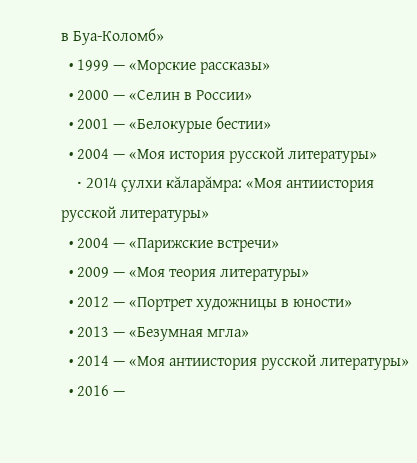в Буа-Коломб»
  • 1999 — «Морские рассказы»
  • 2000 — «Селин в России»
  • 2001 — «Белокурые бестии»
  • 2004 — «Моя история русской литературы»
    • 2014 çулхи кăларăмра: «Моя антиистория русской литературы»
  • 2004 — «Парижские встречи»
  • 2009 — «Моя теория литературы»
  • 2012 — «Портрет художницы в юности»
  • 2013 — «Безумная мгла»
  • 2014 — «Моя антиистория русской литературы»
  • 2016 —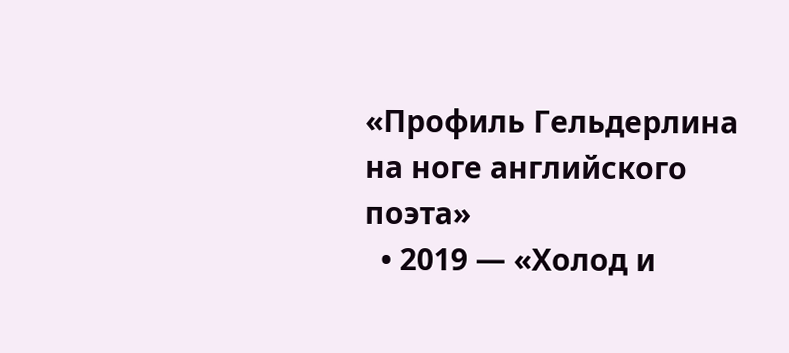«Профиль Гельдерлина на ноге английского поэта»
  • 2019 — «Холод и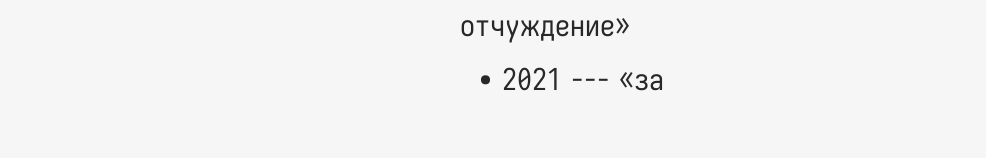отчуждение»
  • 2021 --- «за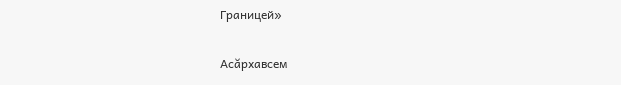Границей»

Асăрхавсем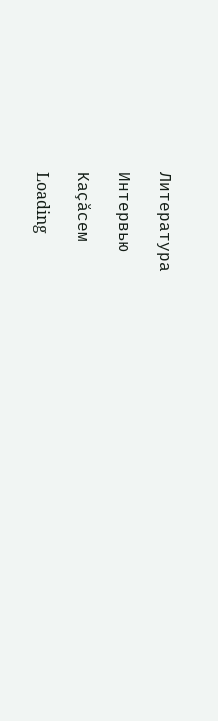Литература

Интервью

Каçăсем

Loading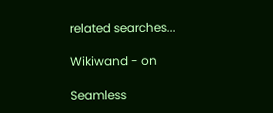related searches...

Wikiwand - on

Seamless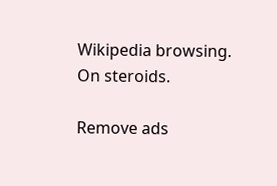Wikipedia browsing. On steroids.

Remove ads